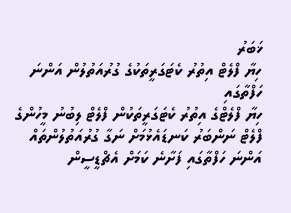ޚަބަރު
ހިޔާ ފްލެޓް އިތުރު ކެޓަގަރީތަކުގެ ގުރުއަތުލުން އަންނަ ހަފްތާގައި
ހިޔާ ފްލެޓްގެ އިތުރު ކެޓަގަރީތަކުން ފްލެޓް ލިބުނު މީހުންގެ ފްލެޓް ނަންބަރު ކަނޑައެޅުމަށް ނަގާ ގުރުއަތުލުންތައް އަންނަ ހަފްތާގައި ފަށާނެ ކަމަށް އެޗްޑީސީން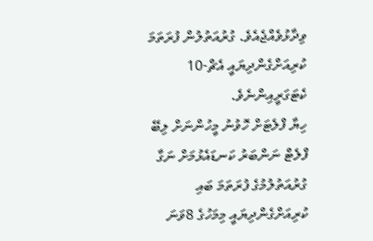ވިދާޅުވެއްޖެއެވެ. ގުރުއަތުލުން ފުރަތަމަ ކުރިއަށްގެންދިޔައީ އެޗް-10 ކެޓަގަރީއިންނެވެ.
ހިޔާ ފްލެޓަށް ހޮވުނު މީހުންނަށް ލިބޭ ފްލެޓް ނަންބަރު ކަނޑައެޅުމަށް ނަގާ ގުރުއަތުލުމުގެ ފުރަތަމަ ބައި ކުރިއަށްގެންދިޔައީ މިމަހުގެ 8ވަނަ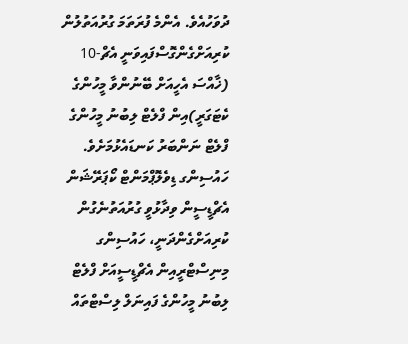ދުވަހުއެވެ. އެންމެ ފުރަތަމަ ގުރުއަތުލުން ކުރިއަށްގެންގޮސްފައިވަނީ އެޗް-10 (ޚާއްސަ އެހީއަށް ބޭނުންވާ މީހުންގެ ކެޓަގަރީ)އިން ފްލެޓް ލިބުނު މީހުންގެ ފްލެޓް ނަންބަރު ކަނޑައެޅުމަށެވެ.
ހައުސިންގ ޑިވެލޮޕްމަންޓް ކޯޕަރޭޝަން އެޗްޑީސީން ވިދާޅުވީ ގުރުއަތުނެގުން ކުރިއަށްގެންދަނީ، ހައުސިންގ މިނިސްޓްރީއިން އެޗްޑީސީއަށް ފްލެޓް ލިބުނު މީހުންގެ ފައިނަލް ލިސްޓްތައް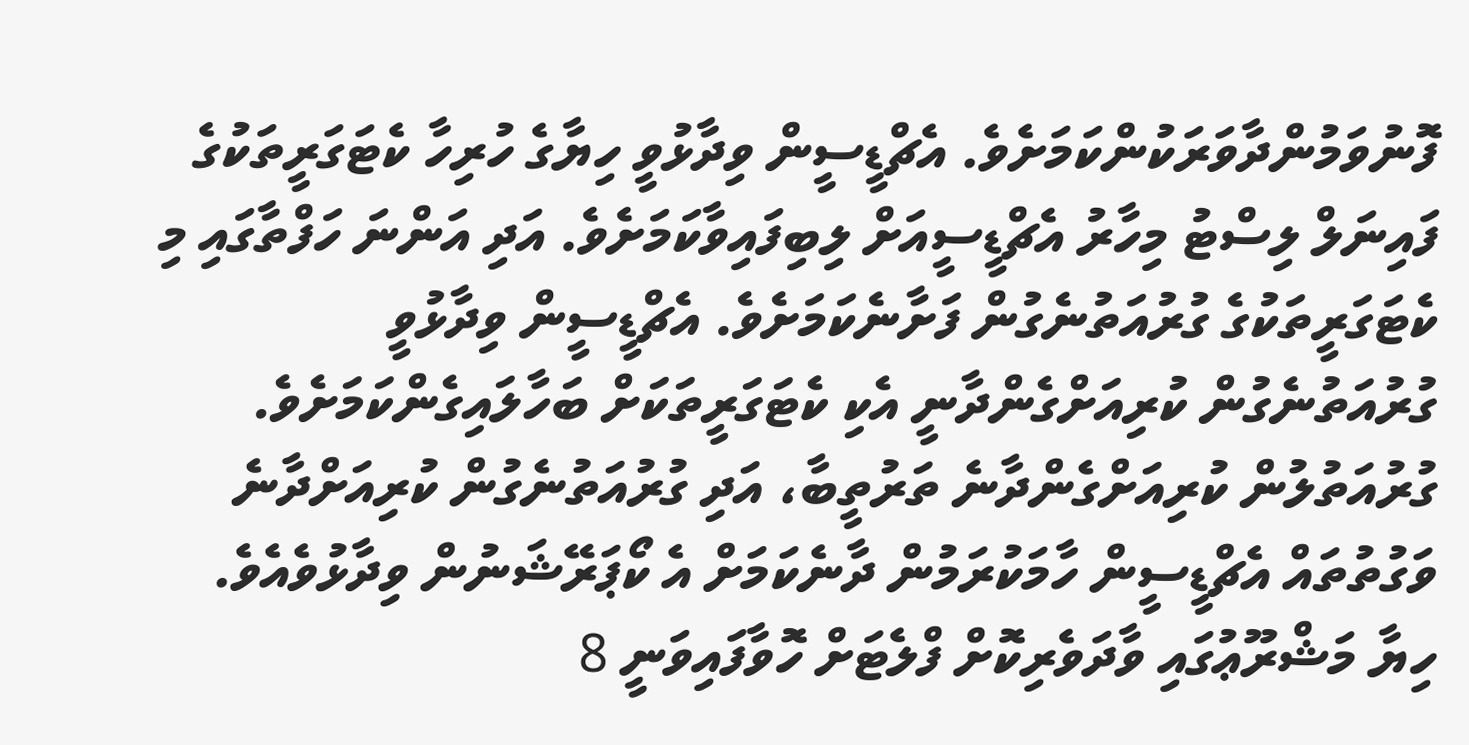ފޮނުވަމުންދާވަރަކުންކަމަށެވެ. އެޗްޑީސީން ވިދާޅުވީ ހިޔާގެ ހުރިހާ ކެޓަގަރީތަކުގެ ފައިނަލް ލިސްޓު މިހާރު އެޗްޑީސީއަށް ލިބިފައިވާކަމަށެވެ. އަދި އަންނަ ހަފްތާގައި މި ކެޓަގަރީތަކުގެ ގުރުއަތުނެގުން ފަށާނެކަމަށެވެ. އެޗްޑީސީން ވިދާޅުވީ ގުރުއަތުނެގުން ކުރިއަށްގެންދާނީ އެކި ކެޓަގަރީތަކަށް ބަހާލައިގެންކަމަށެވެ. ގުރުއަތުލުން ކުރިއަށްގެންދާނެ ތަރުތީބާ، އަދި ގުރުއަތުނެގުން ކުރިއަށްދާނެ ވަގުތުތައް އެޗްޑީސީން ހާމަކުރަމުން ދާނެކަމަށް އެ ކޯޕަރޭޝަނުން ވިދާޅުވެއެވެ.
ހިޔާ މަޝްރޫޢުގައި ވާދަވެރިކޮށް ފްލެޓަށް ހޮވާފައިވަނީ 8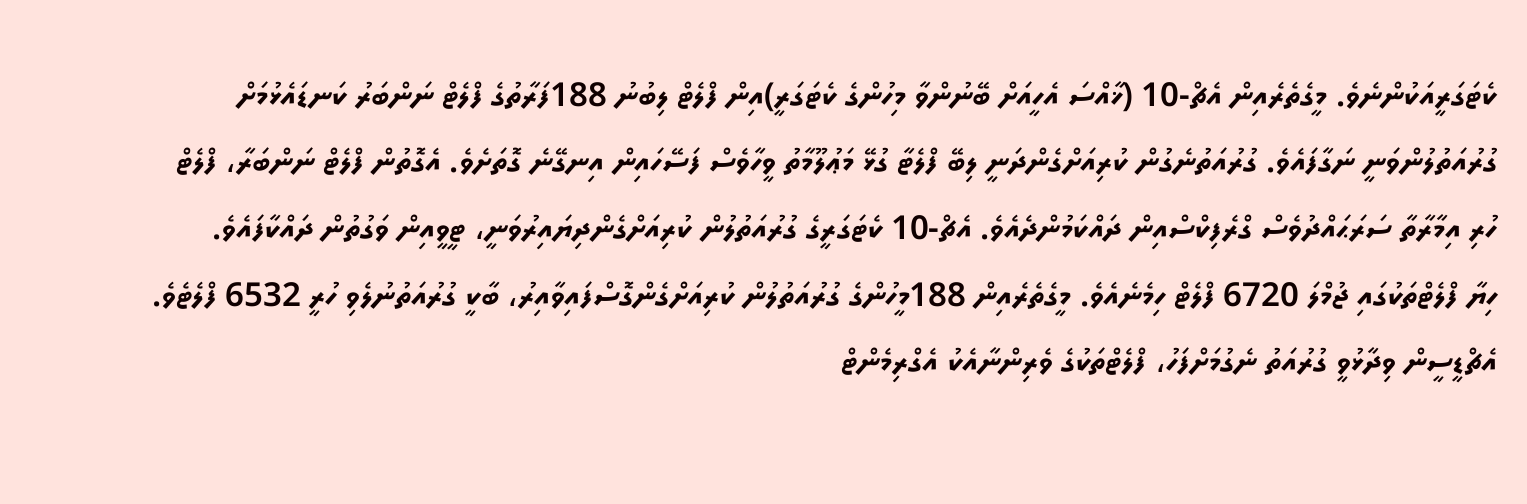ކެޓަގަރީއަކުންނެވެ. މީގެތެރެއިން އެޗް-10 (ޚާއްސަ އެހީއަށް ބޭނުންވާ މިހުންގެ ކެޓަގަރީ)އިން ފްލެޓް ލިބުނު 188ފަރާތުގެ ފްލެޓް ނަންބަރު ކަނޑައެޅުމަށް ގުރުއަތުލުންވަނީ ނަގާފައެވެ. ގުރުއަތުނެގުން ކުރިއަށްގެންދަނީ ލިބޭ ފްލެޓާ ގުޅޭ މަޢުލޫމާތު ވީހާވެސް ފަސޭހައިން އިނގޭނެ ގޮތަށެވެ. އެގޮތުން ފްލެޓް ނަންބަރާ، ފްލެޓް ހުރި އިމާރާތާ ސަރަޙައްދުވެސް ގްރެފިކްސްއިން ދައްކަމުންދެއެވެ. އެޗް-10 ކެޓަގަރީގެ ގުރުއަތުލުން ކުރިއަށްގެންދިޔައިރުވަނީ، ޓީވީއިން ވަގުތުން ދައްކާފައެވެ.
ހިޔާ ފްލެޓްތަކުގައި ޖުމްލަ 6720 ފްލެޓް ހިމެނެއެވެ. މީގެތެރެއިން 188މީހުންގެ ގުރުއަތުލުން ކުރިއަށްގެންގޮސްފައިވާއިރު، ބާކީ ގުރުއަތުނުލެވި ހުރީ 6532 ފްލެޓެވެ.
އެޗްޑީސީން ވިދާޅުވީ ގުރުއަތު ނެގުމަށްފަހު، ފްލެޓްތަކުގެ ވެރިންނާއެކު އެގްރިމެންޓް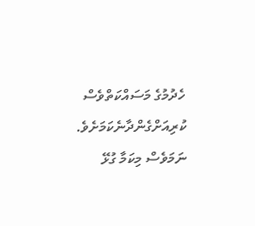ހެދުމުގެ މަސައްކަތްވެސް ކުރިއަށްގެންދާނެކަމަށެވެ. ނަމަވެސް މިކަމާ ގުޅޭ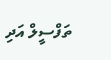ތަފްސީލް އަދި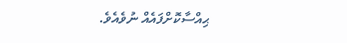ޙިއްސާކޮށްފައެއް ނުވެއެވެ.